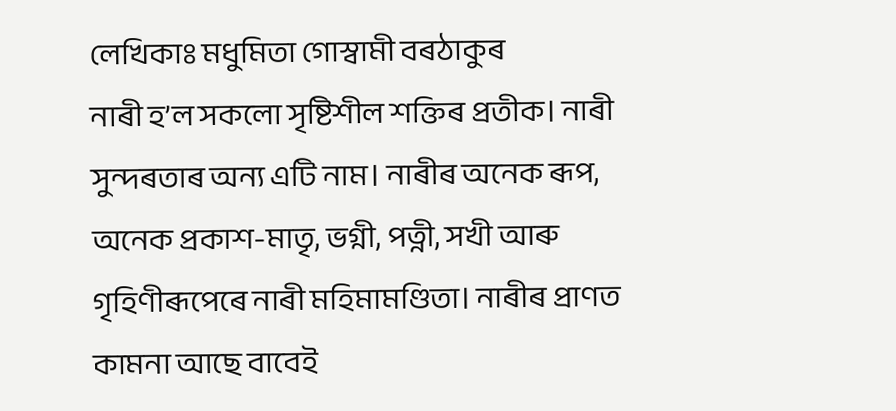লেখিকাঃ মধুমিতা গোস্বামী বৰঠাকুৰ
নাৰী হ’ল সকলো সৃষ্টিশীল শক্তিৰ প্ৰতীক। নাৰী সুন্দৰতাৰ অন্য এটি নাম। নাৰীৰ অনেক ৰূপ, অনেক প্ৰকাশ-মাতৃ, ভগ্নী, পত্নী, সখী আৰু গৃহিণীৰূপেৰে নাৰী মহিমামণ্ডিতা। নাৰীৰ প্ৰাণত কামনা আছে বাবেই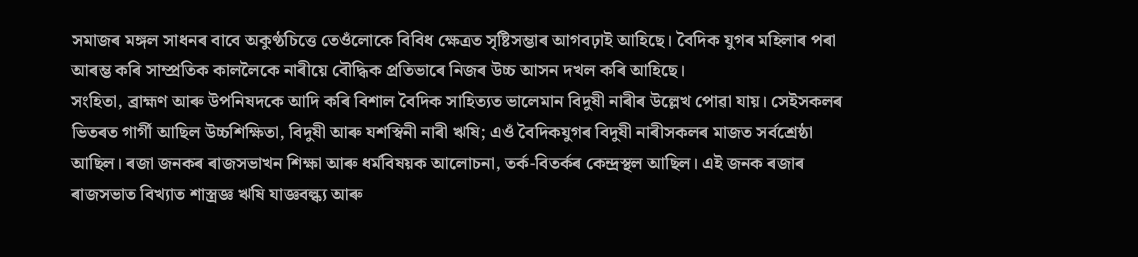সমাজৰ মঙ্গল সাধনৰ বাবে অকুণ্ঠচিত্তে তেওঁলোকে বিবিধ ক্ষেত্ৰত সৃষ্টিসম্ভাৰ আগবঢ়াই আহিছে। বৈদিক যুগৰ মহিলাৰ পৰা আৰম্ভ কৰি সাম্প্ৰতিক কাললৈকে নাৰীয়ে বৌদ্ধিক প্ৰতিভাৰে নিজৰ উচ্চ আসন দখল কৰি আহিছে।
সংহিতা, ব্ৰাহ্মণ আৰু উপনিষদকে আদি কৰি বিশাল বৈদিক সাহিত্যত ভালেমান বিদুষী নাৰীৰ উল্লেখ পোৱা যায়। সেইসকলৰ ভিতৰত গাৰ্গী আছিল উচ্চশিক্ষিতা, বিদুষী আৰু যশস্বিনী নাৰী ঋষি; এওঁ বৈদিকযুগৰ বিদুষী নাৰীসকলৰ মাজত সৰ্বশ্ৰেষ্ঠা আছিল। ৰজা জনকৰ ৰাজসভাখন শিক্ষা আৰু ধৰ্মবিষয়ক আলোচনা, তৰ্ক-বিতৰ্কৰ কেন্দ্ৰস্থল আছিল। এই জনক ৰজাৰ ৰাজসভাত বিখ্যাত শাস্ত্ৰজ্ঞ ঋষি যাজ্ঞবল্ক্য আৰু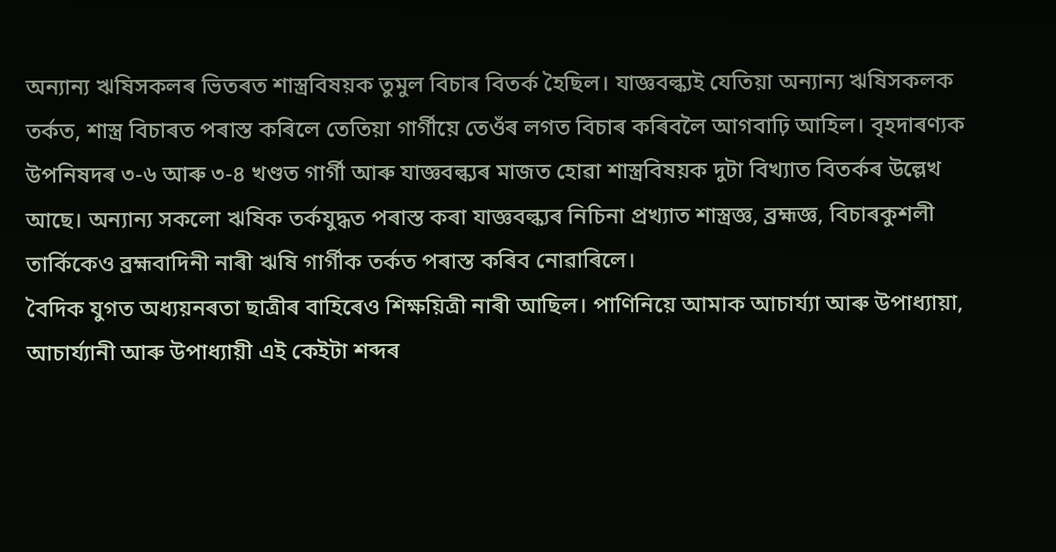অন্যান্য ঋষিসকলৰ ভিতৰত শাস্ত্ৰবিষয়ক তুমুল বিচাৰ বিতৰ্ক হৈছিল। যাজ্ঞবল্ক্যই যেতিয়া অন্যান্য ঋষিসকলক তৰ্কত, শাস্ত্ৰ বিচাৰত পৰাস্ত কৰিলে তেতিয়া গাৰ্গীয়ে তেওঁৰ লগত বিচাৰ কৰিবলৈ আগবাঢ়ি আহিল। বৃহদাৰণ্যক উপনিষদৰ ৩-৬ আৰু ৩-৪ খণ্ডত গাৰ্গী আৰু যাজ্ঞবল্ক্যৰ মাজত হোৱা শাস্ত্ৰবিষয়ক দুটা বিখ্যাত বিতৰ্কৰ উল্লেখ আছে। অন্যান্য সকলো ঋষিক তৰ্কযুদ্ধত পৰাস্ত কৰা যাজ্ঞবল্ক্যৰ নিচিনা প্ৰখ্যাত শাস্ত্ৰজ্ঞ, ব্ৰহ্মজ্ঞ, বিচাৰকুশলী তাৰ্কিকেও ব্ৰহ্মবাদিনী নাৰী ঋষি গাৰ্গীক তৰ্কত পৰাস্ত কৰিব নোৱাৰিলে।
বৈদিক যুগত অধ্যয়নৰতা ছাত্ৰীৰ বাহিৰেও শিক্ষয়িত্ৰী নাৰী আছিল। পাণিনিয়ে আমাক আচাৰ্য্যা আৰু উপাধ্যায়া, আচাৰ্য্যানী আৰু উপাধ্যায়ী এই কেইটা শব্দৰ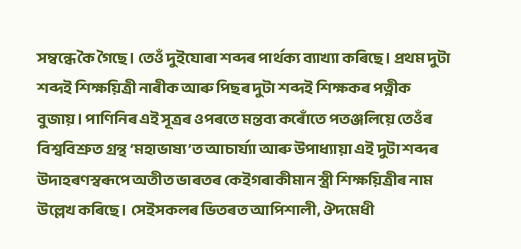সম্বন্ধে কৈ গৈছে। তেওঁ দুইযোৰা শব্দৰ পাৰ্থক্য ব্যাখ্যা কৰিছে। প্ৰথম দুটা শব্দই শিক্ষয়িত্ৰী নাৰীক আৰু পিছৰ দুটা শব্দই শিক্ষকৰ পত্নীক বুজায়। পাণিনিৰ এই সূত্ৰৰ ওপৰতে মন্তব্য কৰোঁতে পতঞ্জলিয়ে তেওঁৰ বিশ্ববিশ্ৰুত গ্ৰন্থ ‘মহাভাষ্য’ত আচাৰ্য্যা আৰু উপাধ্যায়া এই দুটা শব্দৰ উদাহৰণস্বৰূপে অতীত ভাৰতৰ কেইগৰাকীমান স্ত্ৰী শিক্ষয়িত্ৰীৰ নাম উল্লেখ কৰিছে। সেইসকলৰ ভিতৰত আপিশালী, ঔদমেধী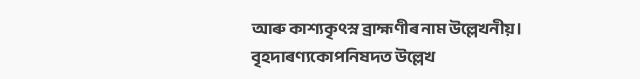আৰু কাশ্যকৃৎস্ন ব্ৰাহ্মণীৰ নাম উল্লেখনীয়।
বৃহদাৰণ্যকোপনিষদত উল্লেখ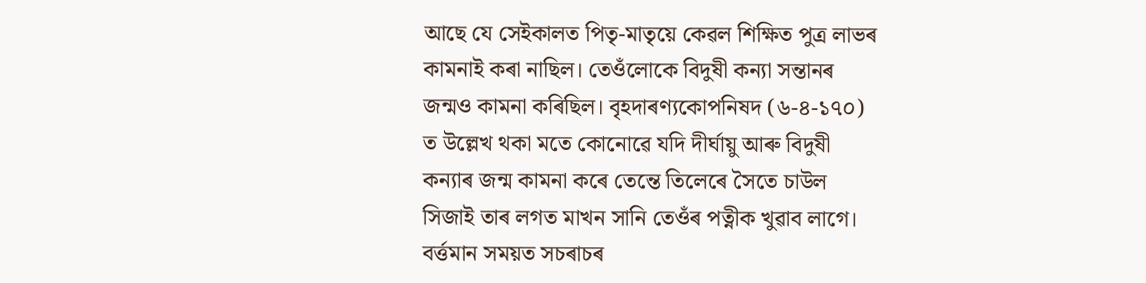আছে যে সেইকালত পিতৃ-মাতৃয়ে কেৱল শিক্ষিত পুত্ৰ লাভৰ কামনাই কৰা নাছিল। তেওঁলোকে বিদুষী কন্যা সন্তানৰ জন্মও কামনা কৰিছিল। বৃহদাৰণ্যকোপনিষদ (৬-৪-১৭০) ত উল্লেখ থকা মতে কোনোৱে যদি দীৰ্ঘায়ু আৰু বিদুষী কন্যাৰ জন্ম কামনা কৰে তেন্তে তিলেৰে সৈতে চাউল সিজাই তাৰ লগত মাখন সানি তেওঁৰ পত্নীক খুৱাব লাগে। বৰ্ত্তমান সময়ত সচৰাচৰ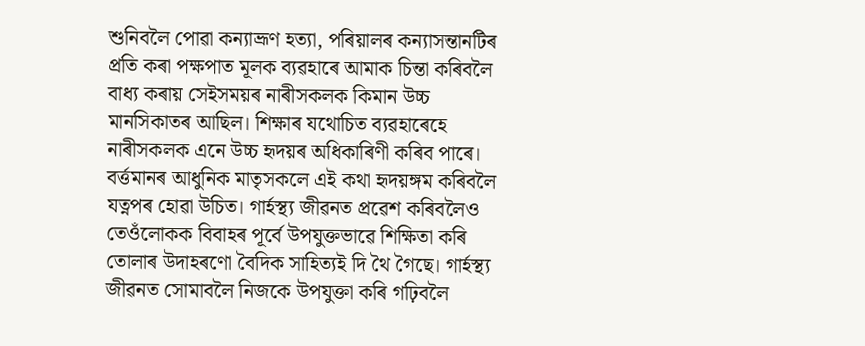শুনিবলৈ পোৱা কন্যাভ্ৰূণ হত্যা, পৰিয়ালৰ কন্যাসন্তানটিৰ প্ৰতি কৰা পক্ষপাত মূলক ব্যৱহাৰে আমাক চিন্তা কৰিবলৈ বাধ্য কৰায় সেইসময়ৰ নাৰীসকলক কিমান উচ্চ মানসিকাতৰ আছিল। শিক্ষাৰ যথোচিত ব্যৱহাৰেহে নাৰীসকলক এনে উচ্চ হৃদয়ৰ অধিকাৰিণী কৰিব পাৰে। বৰ্ত্তমানৰ আধুনিক মাতৃসকলে এই কথা হৃদয়ঙ্গম কৰিবলৈ যত্নপৰ হোৱা উচিত। গাৰ্হস্থ্য জীৱনত প্ৰৱেশ কৰিবলৈও তেওঁলোকক বিবাহৰ পূৰ্বে উপযুক্তভাৱে শিক্ষিতা কৰি তোলাৰ উদাহৰণো বৈদিক সাহিত্যই দি থৈ গৈছে। গাৰ্হস্থ্য জীৱনত সোমাবলৈ নিজকে উপযুক্তা কৰি গঢ়িবলৈ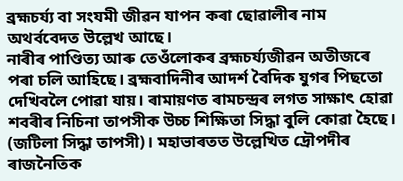ব্ৰহ্মচৰ্য্য বা সংযমী জীৱন যাপন কৰা ছোৱালীৰ নাম অথৰ্ববেদত উল্লেখ আছে।
নাৰীৰ পাণ্ডিত্য আৰু তেওঁলোকৰ ব্ৰহ্মচৰ্য্যজীৱন অতীজৰে পৰা চলি আহিছে। ব্ৰহ্মবাদিনীৰ আদৰ্শ বৈদিক যুগৰ পিছতো দেখিবলৈ পোৱা যায়। ৰামায়ণত ৰামচন্দ্ৰৰ লগত সাক্ষাৎ হোৱা শবৰীৰ নিচিনা তাপসীক উচ্চ শিক্ষিতা সিদ্ধা বুলি কোৱা হৈছে। (জটিলা সিদ্ধা তাপসী)। মহাভাৰতত উল্লেখিত দ্ৰৌপদীৰ ৰাজনৈতিক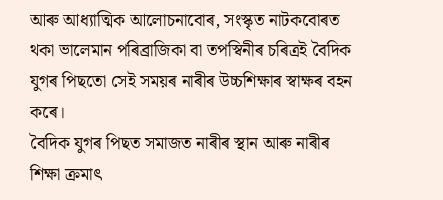আৰু আধ্যাত্মিক আলোচনাবোৰ, সংস্কৃত নাটকবোৰত থকা ভালেমান পৰিব্ৰাজিকা বা তপস্বিনীৰ চৰিত্ৰই বৈদিক যুগৰ পিছতো সেই সময়ৰ নাৰীৰ উচ্চশিক্ষাৰ স্বাক্ষৰ বহন কৰে।
বৈদিক যুগৰ পিছত সমাজত নাৰীৰ স্থান আৰু নাৰীৰ শিক্ষা ক্ৰমাৎ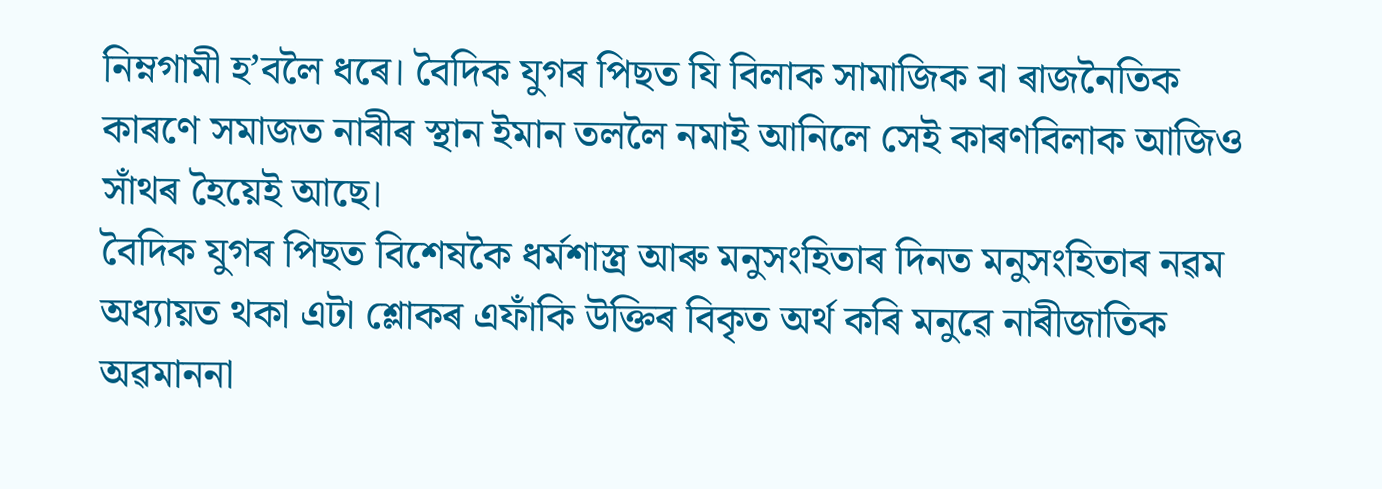নিম্নগামী হ’বলৈ ধৰে। বৈদিক যুগৰ পিছত যি বিলাক সামাজিক বা ৰাজনৈতিক কাৰণে সমাজত নাৰীৰ স্থান ইমান তললৈ নমাই আনিলে সেই কাৰণবিলাক আজিও সাঁথৰ হৈয়েই আছে।
বৈদিক যুগৰ পিছত বিশেষকৈ ধৰ্মশাস্ত্ৰ আৰু মনুসংহিতাৰ দিনত মনুসংহিতাৰ নৱম অধ্যায়ত থকা এটা শ্লোকৰ এফাঁকি উক্তিৰ বিকৃত অৰ্থ কৰি মনুৱে নাৰীজাতিক অৱমাননা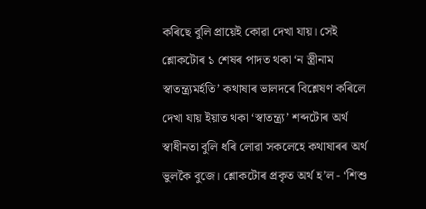কৰিছে বুলি প্ৰায়েই কোৱা দেখা যায়। সেই শ্লোকটোৰ ১ শেষৰ পাদত থকা ‘ন স্ত্ৰীনাম স্বাতন্ত্ৰ্যমৰ্হতি’ কথাষাৰ ভালদৰে বিশ্লেষণ কৰিলে দেখা যায় ইয়াত থকা ‘স্বাতন্ত্ৰ্য’ শব্দটোৰ অৰ্থ স্বাধীনতা বুলি ধৰি লোৱা সকলেহে কথাষাৰৰ অৰ্থ ভুলকৈ বুজে। শ্লোকটোৰ প্ৰকৃত অৰ্থ হ’ল - ‘শিশু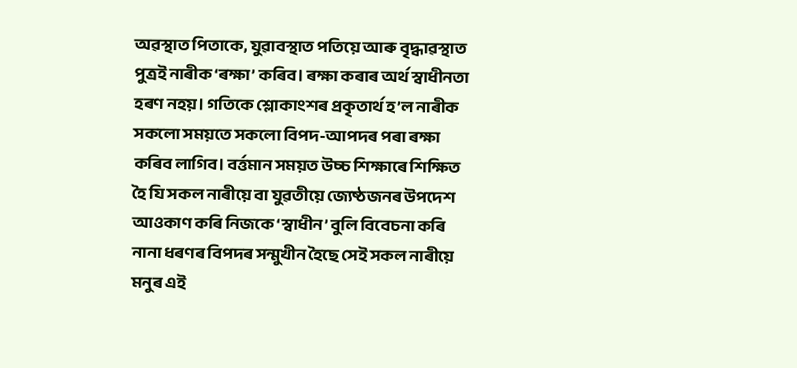অৱস্থাত পিতাকে, যুৱাবস্থাত পতিয়ে আৰু বৃদ্ধাৱস্থাত পুত্ৰই নাৰীক ‘ৰক্ষা’ কৰিব। ৰক্ষা কৰাৰ অৰ্থ স্বাধীনতা হৰণ নহয়। গতিকে শ্লোকাংশৰ প্ৰকৃতাৰ্থ হ’ল নাৰীক সকলো সময়তে সকলো বিপদ-আপদৰ পৰা ৰক্ষা কৰিব লাগিব। বৰ্ত্তমান সময়ত উচ্চ শিক্ষাৰে শিক্ষিত হৈ যি সকল নাৰীয়ে বা যুৱতীয়ে জ্যেষ্ঠজনৰ উপদেশ আওকাণ কৰি নিজকে ‘স্বাধীন’ বুলি বিবেচনা কৰি নানা ধৰণৰ বিপদৰ সন্মুখীন হৈছে সেই সকল নাৰীয়ে মনুৰ এই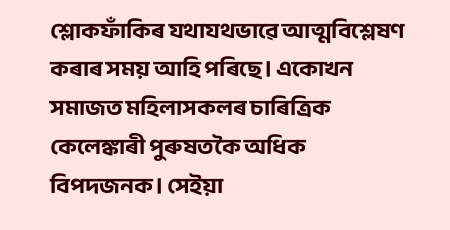শ্লোকফাঁকিৰ যথাযথভাৱে আত্মবিশ্লেষণ কৰাৰ সময় আহি পৰিছে। একোখন সমাজত মহিলাসকলৰ চাৰিত্ৰিক কেলেঙ্কাৰী পুৰুষতকৈ অধিক বিপদজনক। সেইয়া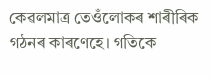কেৱলমাত্ৰ তেওঁলোকৰ শাৰীৰিক গঠনৰ কাৰণেহে। গতিকে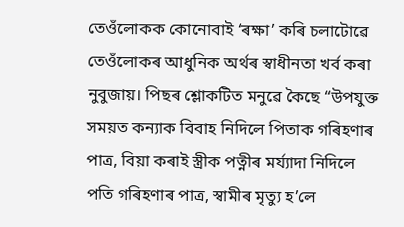তেওঁলোকক কোনোবাই ‘ৰক্ষা’ কৰি চলাটোৱে তেওঁলোকৰ আধুনিক অৰ্থৰ স্বাধীনতা খৰ্ব কৰা নুবুজায়। পিছৰ শ্লোকটিত মনুৱে কৈছে “উপযুক্ত সময়ত কন্যাক বিবাহ নিদিলে পিতাক গৰিহণাৰ পাত্ৰ, বিয়া কৰাই স্ত্ৰীক পত্নীৰ মৰ্য্যাদা নিদিলে পতি গৰিহণাৰ পাত্ৰ, স্বামীৰ মৃত্যু হ’লে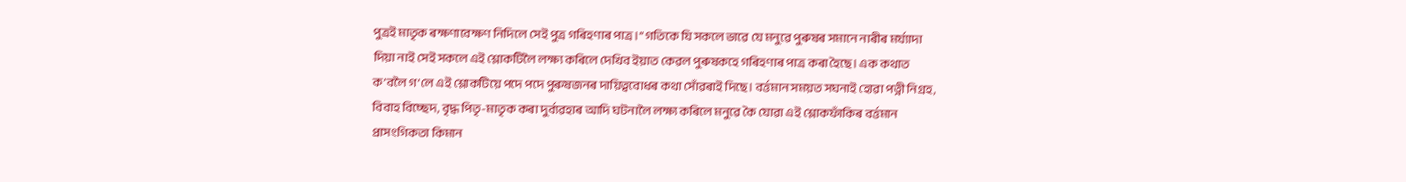পুত্ৰই মাতৃক ৰক্ষণাবেক্ষণ নিদিলে সেই পুত্ৰ গৰিহণাৰ পাত্ৰ।” গতিকে যি সকলে ভাৱে যে মনুৱে পুৰুষৰ সমানে নাৰীৰ মৰ্য্যাদা দিয়া নাই সেই সকলে এই শ্লোকটিলৈ লক্ষ্য কৰিলে দেখিব ইয়াত কেৱল পুৰুষকহে গৰিহণাৰ পাত্ৰ কৰা হৈছে। এক কথাত ক’বলৈ গ’লে এই শ্লোকটিয়ে পদে পদে পুৰুষজনৰ দায়িত্ববোধৰ কথা সোঁৱৰাই দিছে। বৰ্ত্তমান সময়ত সঘনাই হোৱা পত্নী নিগ্ৰহ, বিবাহ বিচ্ছেদ, বৃদ্ধ পিতৃ-মাতৃক কৰা দুৰ্ব্যৱহাৰ আদি ঘটনালৈ লক্ষ্য কৰিলে মনুৱে কৈ যোৱা এই শ্লোকফাঁকিৰ বৰ্ত্তমান প্ৰাসংগিকতা কিমান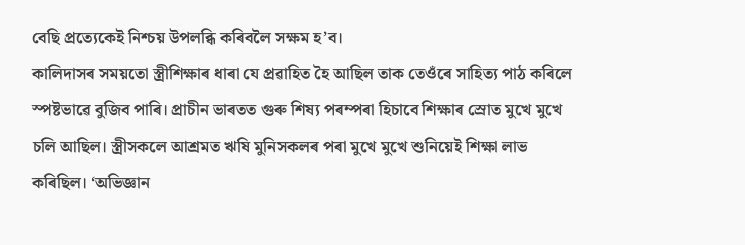বেছি প্ৰত্যেকেই নিশ্চয় উপলব্ধি কৰিবলৈ সক্ষম হ’ব।
কালিদাসৰ সময়তো স্ত্ৰীশিক্ষাৰ ধাৰা যে প্ৰৱাহিত হৈ আছিল তাক তেওঁৰে সাহিত্য পাঠ কৰিলে স্পষ্টভাৱে বুজিব পাৰি। প্ৰাচীন ভাৰতত গুৰু শিষ্য পৰম্পৰা হিচাবে শিক্ষাৰ স্ৰোত মুখে মুখে চলি আছিল। স্ত্ৰীসকলে আশ্ৰমত ঋষি মুনিসকলৰ পৰা মুখে মুখে শুনিয়েই শিক্ষা লাভ কৰিছিল। ‘অভিজ্ঞান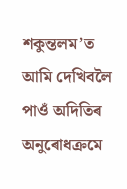শকুন্তলম’ত আমি দেখিবলৈ পাওঁ অদিতিৰ অনুৰোধক্ৰমে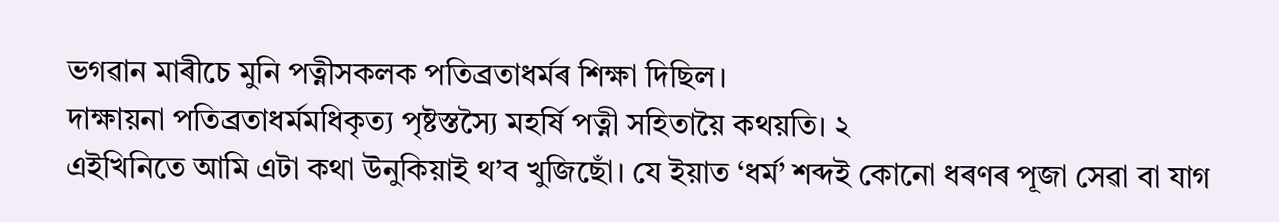ভগৱান মাৰীচে মুনি পত্নীসকলক পতিব্ৰতাধৰ্মৰ শিক্ষা দিছিল।
দাক্ষায়না পতিব্ৰতাধৰ্মমধিকৃত্য পৃষ্টস্তস্যৈ মহৰ্ষি পত্নী সহিতায়ৈ কথয়তি। ২
এইখিনিতে আমি এটা কথা উনুকিয়াই থ’ব খুজিছোঁ। যে ইয়াত ‘ধৰ্ম’ শব্দই কোনো ধৰণৰ পূজা সেৱা বা যাগ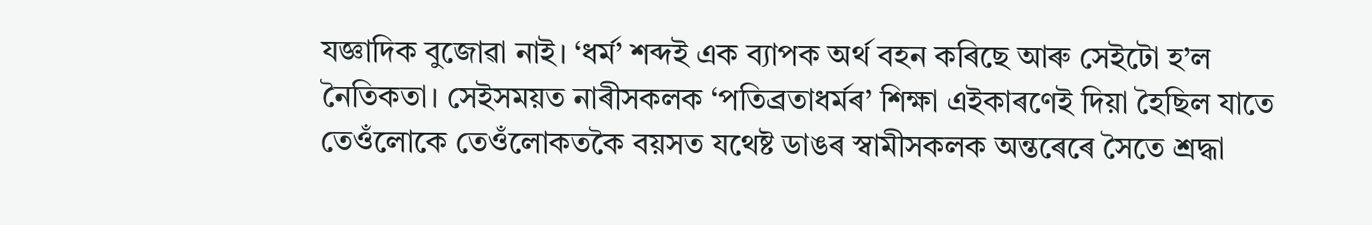যজ্ঞাদিক বুজোৱা নাই। ‘ধৰ্ম’ শব্দই এক ব্যাপক অৰ্থ বহন কৰিছে আৰু সেইটো হ’ল নৈতিকতা। সেইসময়ত নাৰীসকলক ‘পতিব্ৰতাধৰ্মৰ’ শিক্ষা এইকাৰণেই দিয়া হৈছিল যাতে তেওঁলোকে তেওঁলোকতকৈ বয়সত যথেষ্ট ডাঙৰ স্বামীসকলক অন্তৰেৰে সৈতে শ্ৰদ্ধা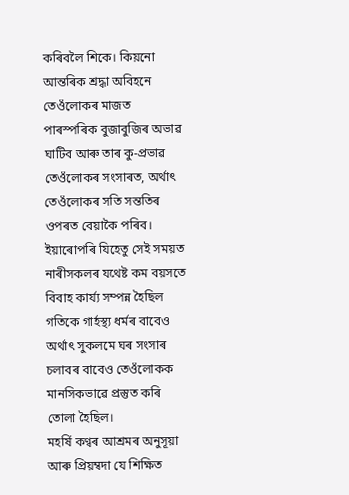কৰিবলৈ শিকে। কিয়নো আন্তৰিক শ্ৰদ্ধা অবিহনে তেওঁলোকৰ মাজত পাৰস্পৰিক বুজাবুজিৰ অভাৱ ঘাটিব আৰু তাৰ কু-প্ৰভাৱ তেওঁলোকৰ সংসাৰত, অৰ্থাৎ তেওঁলোকৰ সতি সন্ততিৰ ওপৰত বেয়াকৈ পৰিব। ইয়াৰোপৰি যিহেতু সেই সময়ত নাৰীসকলৰ যথেষ্ট কম বয়সতে বিবাহ কাৰ্য্য সম্পন্ন হৈছিল গতিকে গাৰ্হস্থ্য ধৰ্মৰ বাবেও অৰ্থাৎ সুকলমে ঘৰ সংসাৰ চলাবৰ বাবেও তেওঁলোকক মানসিকভাৱে প্ৰস্তুত কৰি তোলা হৈছিল।
মহৰ্ষি কণ্বৰ আশ্ৰমৰ অনুসূয়া আৰু প্ৰিয়ম্বদা যে শিক্ষিত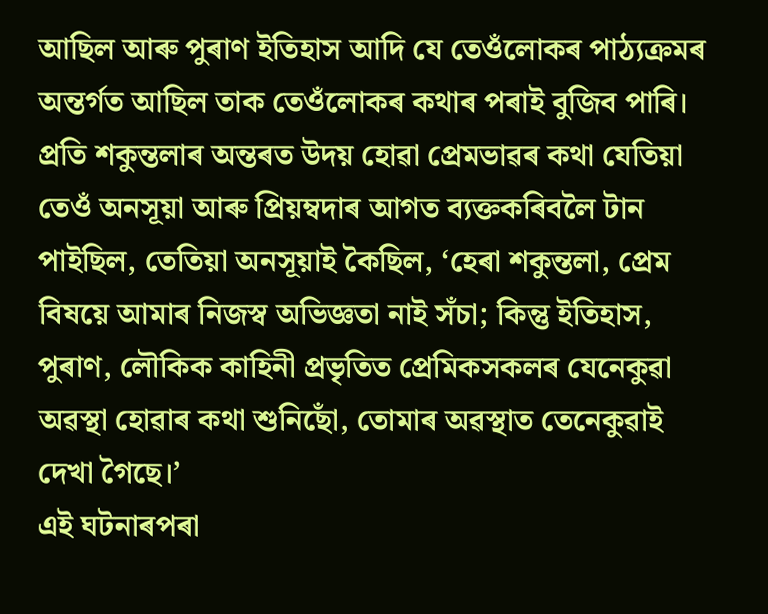আছিল আৰু পুৰাণ ইতিহাস আদি যে তেওঁলোকৰ পাঠ্যক্ৰমৰ অন্তৰ্গত আছিল তাক তেওঁলোকৰ কথাৰ পৰাই বুজিব পাৰি। প্ৰতি শকুন্তলাৰ অন্তৰত উদয় হোৱা প্ৰেমভাৱৰ কথা যেতিয়া তেওঁ অনসূয়া আৰু প্ৰিয়ম্বদাৰ আগত ব্যক্তকৰিবলৈ টান পাইছিল, তেতিয়া অনসূয়াই কৈছিল, ‘হেৰা শকুন্তলা, প্ৰেম বিষয়ে আমাৰ নিজস্ব অভিজ্ঞতা নাই সঁচা; কিন্তু ইতিহাস, পুৰাণ, লৌকিক কাহিনী প্ৰভৃতিত প্ৰেমিকসকলৰ যেনেকুৱা অৱস্থা হোৱাৰ কথা শুনিছোঁ, তোমাৰ অৱস্থাত তেনেকুৱাই দেখা গৈছে।’
এই ঘটনাৰপৰা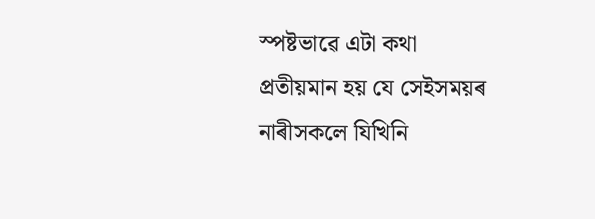স্পষ্টভাৱে এটা কথা প্ৰতীয়মান হয় যে সেইসময়ৰ নাৰীসকলে যিখিনি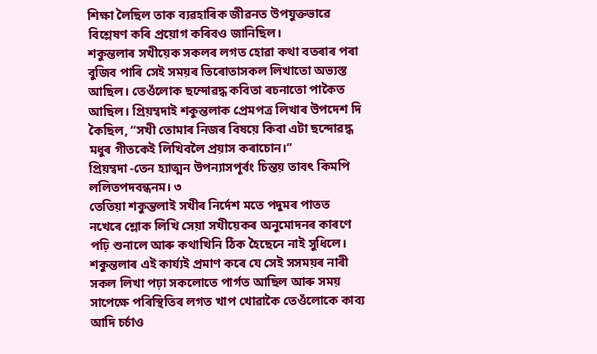শিক্ষা লৈছিল তাক ব্যৱহাৰিক জীৱনত উপযুক্তভাৱে বিশ্লেষণ কৰি প্ৰয়োগ কৰিবও জানিছিল।
শকুন্তলাৰ সখীয়েক সকলৰ লগত হোৱা কথা বতৰাৰ পৰা বুজিব পাৰি সেই সময়ৰ তিৰোতাসকল লিখাতো অভ্যস্ত আছিল। তেওঁলোক ছন্দোৱদ্ধ কবিতা ৰচনাতো পাকৈত আছিল। প্ৰিয়ম্বদাই শকুন্তলাক প্ৰেমপত্ৰ লিখাৰ উপদেশ দি কৈছিল, “সখী তোমাৰ নিজৰ বিষয়ে কিবা এটা ছন্দোৱদ্ধ মধুৰ গীতকেই লিখিবলৈ প্ৰয়াস কৰাচোন।”
প্ৰিয়ম্বদা -তেন হ্যাত্মন উপন্যাসপূৰ্বং চিন্তয় তাবৎ কিমপি ললিতপদবন্ধনম। ৩
তেতিয়া শকুন্তলাই সখীৰ নিৰ্দেশ মতে পদুমৰ পাতত নখেৰে শ্লোক লিখি সেয়া সখীয়েকৰ অনুমোদনৰ কাৰণে পঢ়ি শুনালে আৰু কথাখিনি ঠিক হৈছেনে নাই সুধিলে। শকুন্তলাৰ এই কাৰ্য্যই প্ৰমাণ কৰে যে সেই সসময়ৰ নাৰী সকল লিখা পঢ়া সকলোতে পাৰ্গত আছিল আৰু সময় সাপেক্ষে পৰিস্থিতিৰ লগত খাপ খোৱাকৈ তেওঁলোকে কাব্য আদি চৰ্চাও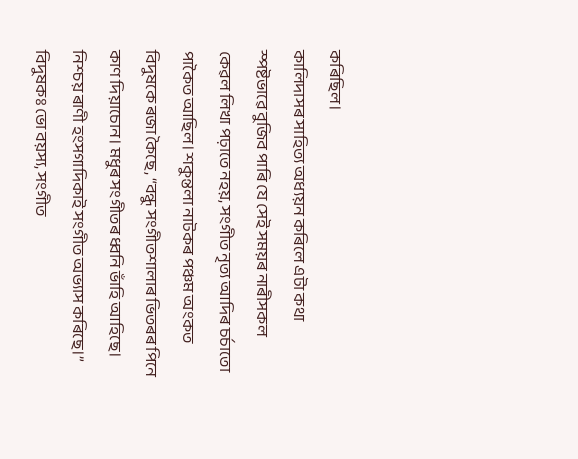কৰিছিল।
কালিদাসৰ সাহিত্য অধ্যয়ন কৰিলে এটা কথা স্পষ্টভাৱে বুজিব পাৰি যে সেই সময়ৰ নাৰীসকল কেৱল লিখা পঢ়াতে নহয়, সংগীত নৃত্য আদিৰ চৰ্চাতো পাকৈত আছিল। শকুন্তলা নাটকৰ পঞ্চম অংকত বিদুষকে ৰজা কৈছে, “বন্ধু সংগীতশালাৰ ভিতৰৰ পিনে কাণ দিয়াচোন। মধুৰ সংগীতৰ ধ্বনি ভাঁহি আহিছে। নিশ্চয় ৰাণী হংসগাদিকাই সংগীত অভ্যাস কৰিছে।”
বিদুষকঃ ভো বয়স্য, সংগীত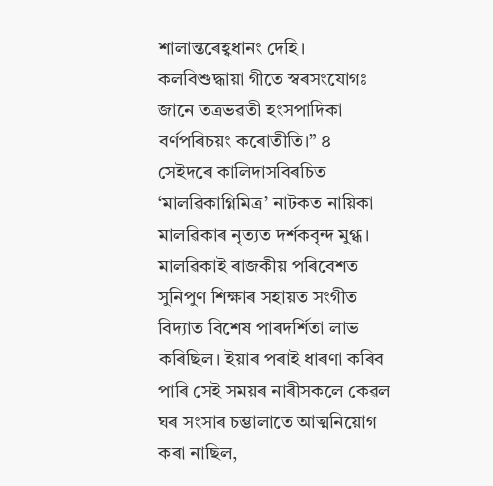শালান্তৰেহ্ৱধানং দেহি। কলবিশুদ্ধায়া গীতে স্বৰসংযোগঃ জানে তত্ৰভৱতী হংসপাদিকা বৰ্ণপৰিচয়ং কৰোতীতি।” ৪
সেইদৰে কালিদাসবিৰচিত ‘মালৱিকাগ্নিমিত্ৰ’ নাটকত নায়িকা মালৱিকাৰ নৃত্যত দৰ্শকবৃন্দ মুগ্ধ। মালৱিকাই ৰাজকীয় পৰিবেশত সুনিপুণ শিক্ষাৰ সহায়ত সংগীত বিদ্যাত বিশেষ পাৰদৰ্শিতা লাভ কৰিছিল। ইয়াৰ পৰাই ধাৰণা কৰিব পাৰি সেই সময়ৰ নাৰীসকলে কেৱল ঘৰ সংসাৰ চম্ভালাতে আত্মনিয়োগ কৰা নাছিল,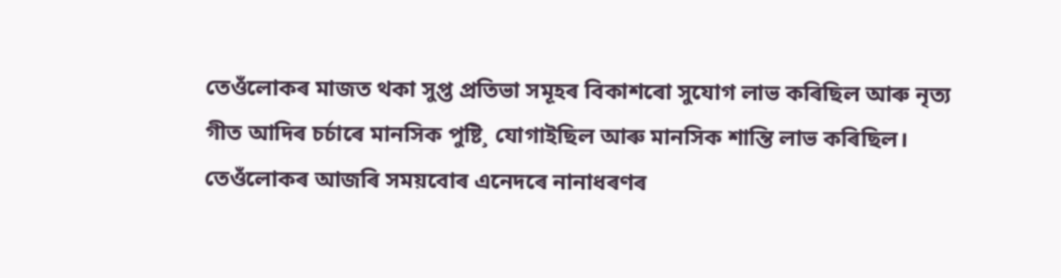তেওঁলোকৰ মাজত থকা সুপ্ত প্ৰতিভা সমূহৰ বিকাশৰো সুযোগ লাভ কৰিছিল আৰু নৃত্য গীত আদিৰ চৰ্চাৰে মানসিক পুষ্টি¸ যোগাইছিল আৰু মানসিক শান্তি লাভ কৰিছিল। তেওঁলোকৰ আজৰি সময়বোৰ এনেদৰে নানাধৰণৰ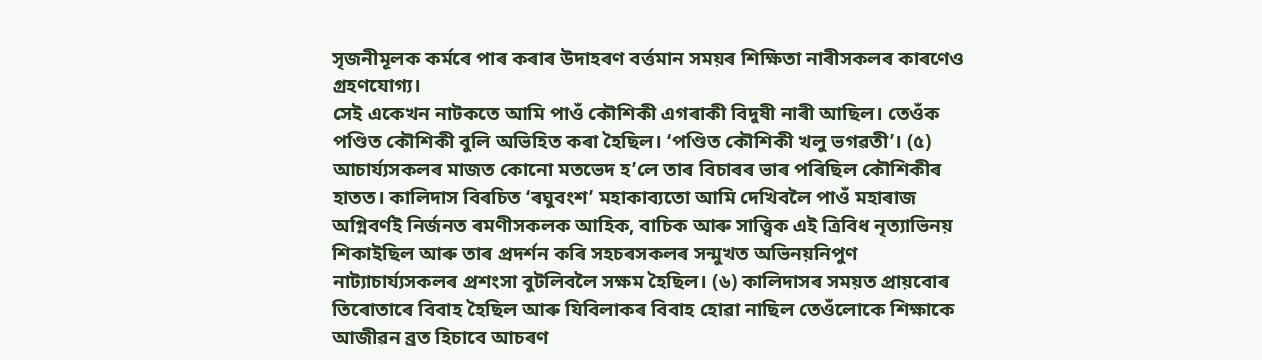সৃজনীমূলক কৰ্মৰে পাৰ কৰাৰ উদাহৰণ বৰ্ত্তমান সময়ৰ শিক্ষিতা নাৰীসকলৰ কাৰণেও গ্ৰহণযোগ্য।
সেই একেখন নাটকতে আমি পাওঁ কৌশিকী এগৰাকী বিদুষী নাৰী আছিল। তেওঁক পণ্ডিত কৌশিকী বুলি অভিহিত কৰা হৈছিল। ‘পণ্ডিত কৌশিকী খলু ভগৱতী’। (৫) আচাৰ্য্যসকলৰ মাজত কোনো মতভেদ হ’লে তাৰ বিচাৰৰ ভাৰ পৰিছিল কৌশিকীৰ হাতত। কালিদাস বিৰচিত ‘ৰঘুবংশ’ মহাকাব্যতো আমি দেখিবলৈ পাওঁ মহাৰাজ অগ্নিবৰ্ণই নিৰ্জনত ৰমণীসকলক আহিক, বাচিক আৰু সাত্ত্বিক এই ত্ৰিবিধ নৃত্যাভিনয় শিকাইছিল আৰু তাৰ প্ৰদৰ্শন কৰি সহচৰসকলৰ সন্মুখত অভিনয়নিপুণ নাট্যাচাৰ্য্যসকলৰ প্ৰশংসা বুটলিবলৈ সক্ষম হৈছিল। (৬) কালিদাসৰ সময়ত প্ৰায়বোৰ তিৰোতাৰে বিবাহ হৈছিল আৰু যিবিলাকৰ বিবাহ হোৱা নাছিল তেওঁলোকে শিক্ষাকে আজীৱন ব্ৰত হিচাবে আচৰণ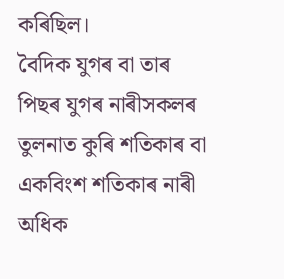কৰিছিল।
বৈদিক যুগৰ বা তাৰ পিছৰ যুগৰ নাৰীসকলৰ তুলনাত কুৰি শতিকাৰ বা একবিংশ শতিকাৰ নাৰী অধিক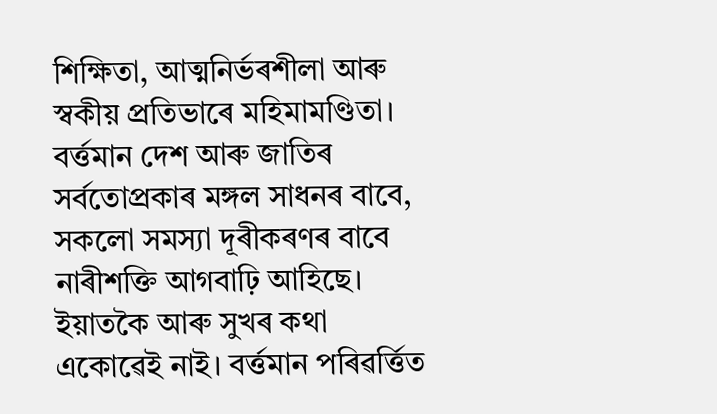শিক্ষিতা, আত্মনিৰ্ভৰশীলা আৰু স্বকীয় প্ৰতিভাৰে মহিমামণ্ডিতা। বৰ্ত্তমান দেশ আৰু জাতিৰ সৰ্বতোপ্ৰকাৰ মঙ্গল সাধনৰ বাবে, সকলো সমস্যা দূৰীকৰণৰ বাবে নাৰীশক্তি আগবাঢ়ি আহিছে। ইয়াতকৈ আৰু সুখৰ কথা একোৱেই নাই। বৰ্ত্তমান পৰিৱৰ্ত্তিত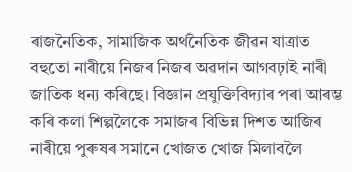ৰাজনৈতিক, সামাজিক অৰ্থনৈতিক জীৱন যাত্ৰাত বহুতো নাৰীয়ে নিজৰ নিজৰ অৱদান আগবঢ়াই নাৰী জাতিক ধন্য কৰিছে। বিজ্ঞান প্ৰযুক্তিবিদ্যাৰ পৰা আৰম্ভ কৰি কলা শিল্পলৈকে সমাজৰ বিভিন্ন দিশত আজিৰ নাৰীয়ে পুৰুষৰ সমানে খোজত খোজ মিলাবলৈ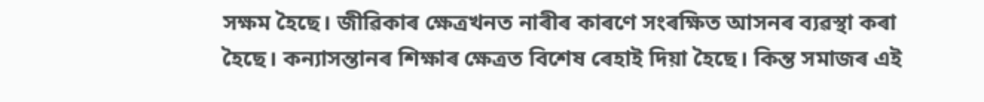সক্ষম হৈছে। জীৱিকাৰ ক্ষেত্ৰখনত নাৰীৰ কাৰণে সংৰক্ষিত আসনৰ ব্যৱস্থা কৰা হৈছে। কন্যাসন্তানৰ শিক্ষাৰ ক্ষেত্ৰত বিশেষ ৰেহাই দিয়া হৈছে। কিন্ত সমাজৰ এই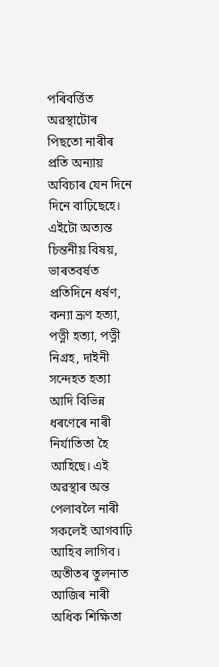পৰিবৰ্ত্তিত অৱস্থাটোৰ পিছতো নাৰীৰ প্ৰতি অন্যায় অবিচাৰ যেন দিনে দিনে বাঢ়িছেহে। এইটো অত্যন্ত চিন্তনীয় বিষয়, ভাৰতবৰ্ষত প্ৰতিদিনে ধৰ্ষণ, কন্যা ভ্ৰূণ হত্যা, পত্নী হত্যা, পত্নী নিগ্ৰহ, দাইনী সন্দেহত হত্যা আদি বিভিন্ন ধৰণেৰে নাৰী নিৰ্যাতিতা হৈ আহিছে। এই অৱস্থাৰ অন্ত পেলাবলৈ নাৰী সকলেই আগবাঢ়ি আহিব লাগিব। অতীতৰ তুলনাত আজিৰ নাৰী অধিক শিক্ষিতা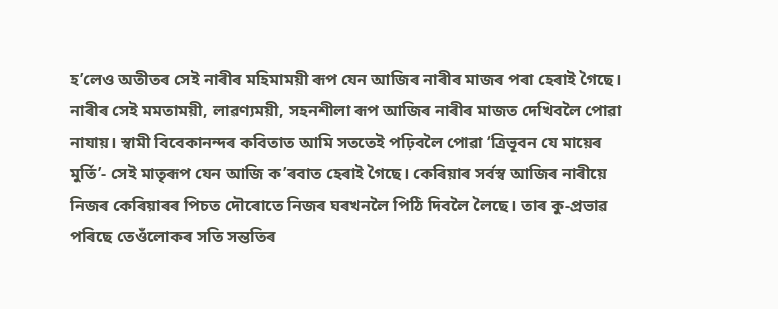হ’লেও অতীতৰ সেই নাৰীৰ মহিমাময়ী ৰূপ যেন আজিৰ নাৰীৰ মাজৰ পৰা হেৰাই গৈছে। নাৰীৰ সেই মমতাময়ী, লাৱণ্যময়ী, সহনশীলা ৰূপ আজিৰ নাৰীৰ মাজত দেখিবলৈ পোৱা নাযায়। স্বামী বিবেকানন্দৰ কবিতাত আমি সততেই পঢ়িবলৈ পোৱা ‘ত্ৰিভূবন যে মায়েৰ মুৰ্তি’- সেই মাতৃৰূপ যেন আজি ক’ৰবাত হেৰাই গৈছে। কেৰিয়াৰ সৰ্বস্ব আজিৰ নাৰীয়ে নিজৰ কেৰিয়াৰৰ পিচত দৌৰোতে নিজৰ ঘৰখনলৈ পিঠি দিবলৈ লৈছে। তাৰ কু-প্ৰভাৱ পৰিছে তেওঁলোকৰ সতি সন্ততিৰ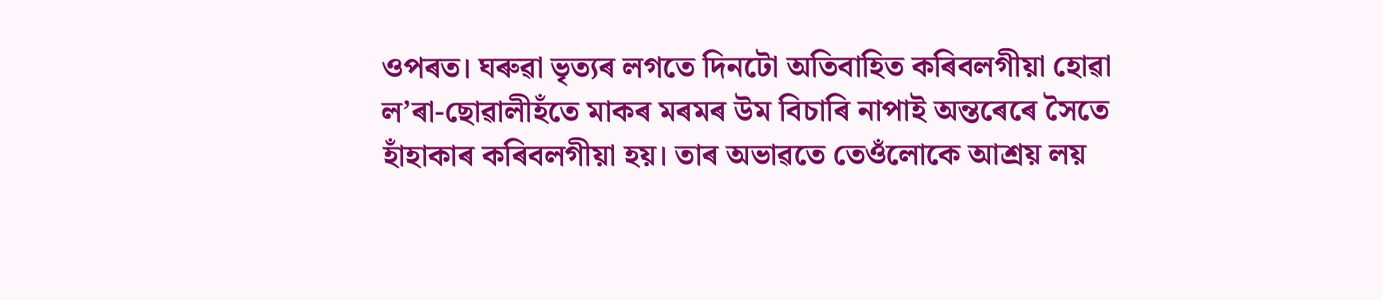ওপৰত। ঘৰুৱা ভৃত্যৰ লগতে দিনটো অতিবাহিত কৰিবলগীয়া হোৱা ল’ৰা-ছোৱালীহঁতে মাকৰ মৰমৰ উম বিচাৰি নাপাই অন্তৰেৰে সৈতে হাঁহাকাৰ কৰিবলগীয়া হয়। তাৰ অভাৱতে তেওঁলোকে আশ্ৰয় লয়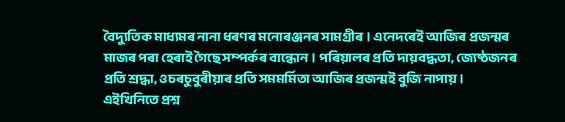বৈদ্যুতিক মাধ্যমৰ নানা ধৰণৰ মনোৰঞ্জনৰ সামগ্ৰীৰ। এনেদৰেই আজিৰ প্ৰজন্মৰ মাজৰ পৰা হেৰাই গৈছে সম্পৰ্কৰ বান্ধোন। পৰিয়ালৰ প্ৰতি দায়বদ্ধতা, জ্যেষ্ঠজনৰ প্ৰতি শ্ৰদ্ধা, ওচৰচুবুৰীয়াৰ প্ৰতি সমমৰ্মিতা আজিৰ প্ৰজন্মই বুজি নাপায়।
এইখিনিতে প্ৰশ্ন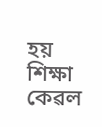হয় শিক্ষা কেৱল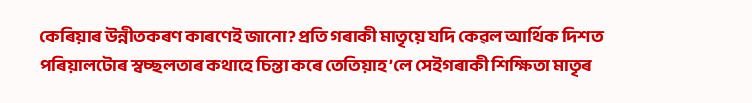কেৰিয়াৰ উন্নীতকৰণ কাৰণেই জানো? প্ৰতি গৰাকী মাতৃয়ে যদি কেৱল আৰ্থিক দিশত পৰিয়ালটোৰ স্বচ্ছলতাৰ কথাহে চিন্তা কৰে তেতিয়াহ’লে সেইগৰাকী শিক্ষিতা মাতৃৰ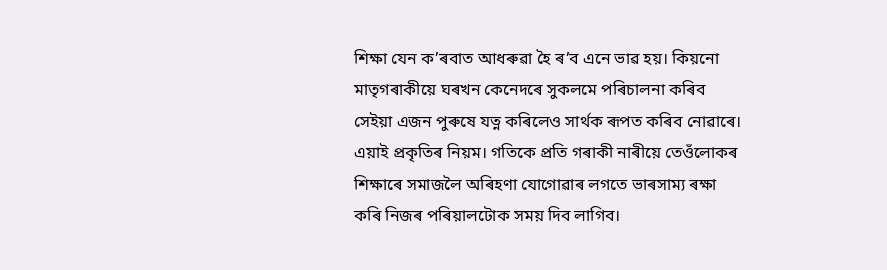শিক্ষা যেন ক’ৰবাত আধৰুৱা হৈ ৰ’ব এনে ভাৱ হয়। কিয়নো মাতৃগৰাকীয়ে ঘৰখন কেনেদৰে সুকলমে পৰিচালনা কৰিব সেইয়া এজন পুৰুষে যত্ন কৰিলেও সাৰ্থক ৰূপত কৰিব নোৱাৰে। এয়াই প্ৰকৃতিৰ নিয়ম। গতিকে প্ৰতি গৰাকী নাৰীয়ে তেওঁলোকৰ শিক্ষাৰে সমাজলৈ অৰিহণা যোগোৱাৰ লগতে ভাৰসাম্য ৰক্ষা কৰি নিজৰ পৰিয়ালটোক সময় দিব লাগিব।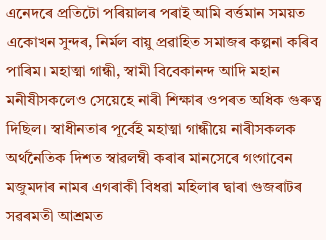এনেদৰে প্ৰতিটো পৰিয়ালৰ পৰাই আমি বৰ্ত্তমান সময়ত একোখন সুন্দৰ, নিৰ্মল বায়ু প্ৰৱাহিত সমাজৰ কল্পনা কৰিব পাৰিম। মহাত্মা গান্ধী, স্বামী বিবেকানন্দ আদি মহান মনীষীসকলেও সেয়েহে নাৰী শিক্ষাৰ ওপৰত অধিক গুৰুত্ব দিছিল। স্বাধীনতাৰ পূৰ্বেই মহাত্মা গান্ধীয়ে নাৰীসকলক অৰ্থনৈতিক দিশত স্বাৱলম্বী কৰাৰ মানসেৰে গংগাবেন মজুমদাৰ নামৰ এগৰাকী বিধৱা মহিলাৰ দ্বাৰা গুজৰাটৰ সৱৰমতী আশ্ৰমত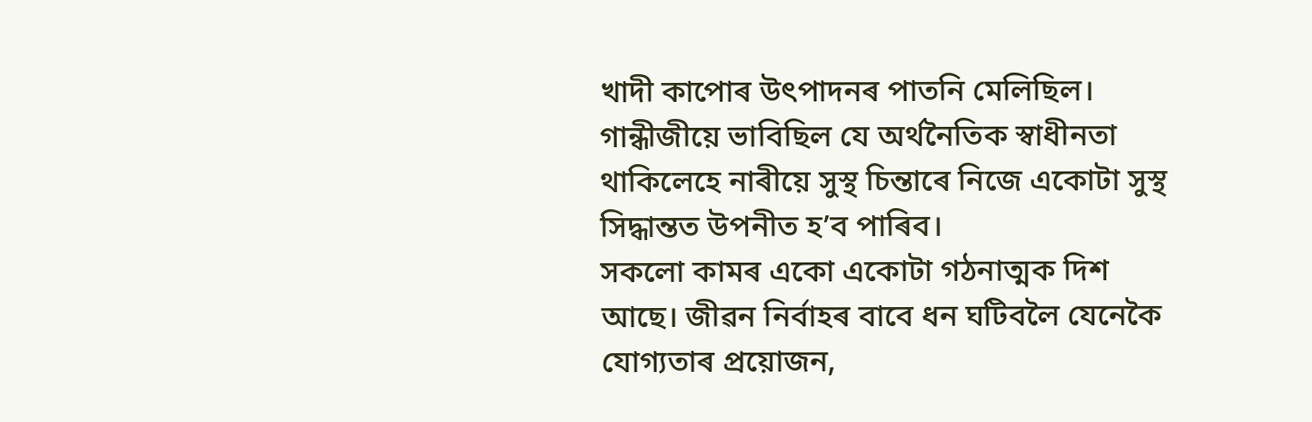খাদী কাপোৰ উৎপাদনৰ পাতনি মেলিছিল। গান্ধীজীয়ে ভাবিছিল যে অৰ্থনৈতিক স্বাধীনতা থাকিলেহে নাৰীয়ে সুস্থ চিন্তাৰে নিজে একোটা সুস্থ সিদ্ধান্তত উপনীত হ’ব পাৰিব।
সকলো কামৰ একো একোটা গঠনাত্মক দিশ আছে। জীৱন নিৰ্বাহৰ বাবে ধন ঘটিবলৈ যেনেকৈ যোগ্যতাৰ প্ৰয়োজন,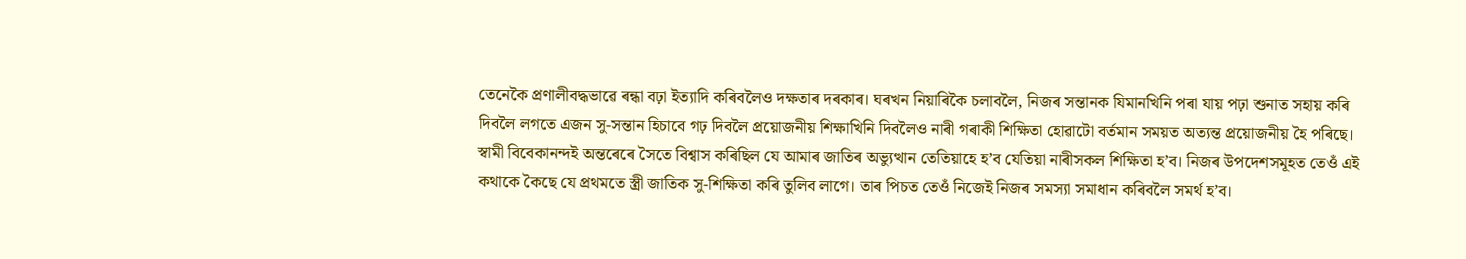তেনেকৈ প্ৰণালীবদ্ধভাৱে ৰন্ধা বঢ়া ইত্যাদি কৰিবলৈও দক্ষতাৰ দৰকাৰ। ঘৰখন নিয়াৰিকৈ চলাবলৈ, নিজৰ সন্তানক যিমানখিনি পৰা যায় পঢ়া শুনাত সহায় কৰি দিবলৈ লগতে এজন সু-সন্তান হিচাবে গঢ় দিবলৈ প্ৰয়োজনীয় শিক্ষাখিনি দিবলৈও নাৰী গৰাকী শিক্ষিতা হোৱাটো বৰ্তমান সময়ত অত্যন্ত প্ৰয়োজনীয় হৈ পৰিছে।
স্বামী বিবেকানন্দই অন্তৰেৰে সৈতে বিশ্বাস কৰিছিল যে আমাৰ জাতিৰ অভ্যুত্থান তেতিয়াহে হ’ব যেতিয়া নাৰীসকল শিক্ষিতা হ’ব। নিজৰ উপদেশসমূহত তেওঁ এই কথাকে কৈছে যে প্ৰথমতে স্ত্ৰী জাতিক সু-শিক্ষিতা কৰি তুলিব লাগে। তাৰ পিচত তেওঁ নিজেই নিজৰ সমস্যা সমাধান কৰিবলৈ সমৰ্থ হ’ব।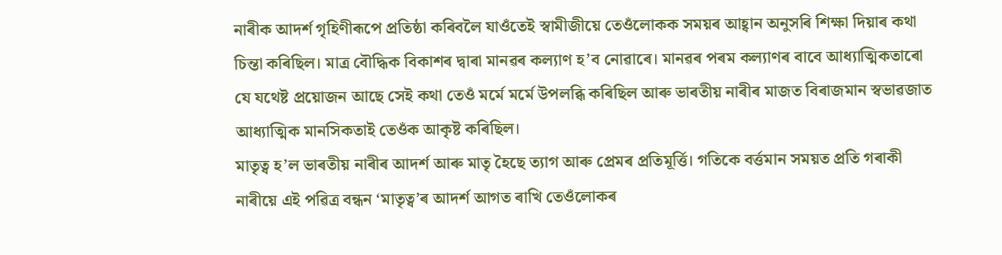নাৰীক আদৰ্শ গৃহিণীৰূপে প্ৰতিষ্ঠা কৰিবলৈ যাওঁতেই স্বামীজীয়ে তেওঁলোকক সময়ৰ আহ্বান অনুসৰি শিক্ষা দিয়াৰ কথা চিন্তা কৰিছিল। মাত্ৰ বৌদ্ধিক বিকাশৰ দ্বাৰা মানৱৰ কল্যাণ হ’ব নোৱাৰে। মানৱৰ পৰম কল্যাণৰ বাবে আধ্যাত্মিকতাৰো যে যথেষ্ট প্ৰয়োজন আছে সেই কথা তেওঁ মৰ্মে মৰ্মে উপলব্ধি কৰিছিল আৰু ভাৰতীয় নাৰীৰ মাজত বিৰাজমান স্বভাৱজাত আধ্যাত্মিক মানসিকতাই তেওঁক আকৃষ্ট কৰিছিল।
মাতৃত্ব হ’ল ভাৰতীয় নাৰীৰ আদৰ্শ আৰু মাতৃ হৈছে ত্যাগ আৰু প্ৰেমৰ প্ৰতিমূৰ্ত্তি। গতিকে বৰ্ত্তমান সময়ত প্ৰতি গৰাকী নাৰীয়ে এই পৱিত্ৰ বন্ধন ‘মাতৃত্ব’ৰ আদৰ্শ আগত ৰাখি তেওঁলোকৰ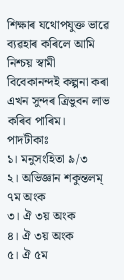শিক্ষাৰ যথোপযুক্ত ভাৱে ব্যৱহাৰ কৰিলে আমি নিশ্চয় স্বামী বিবেকানন্দই কল্পনা কৰা এখন সুন্দৰ ত্ৰিভুবন লাভ কৰিব পাৰিম।
পাদটীকাঃ
১। মনুসংহিতা ৯/৩
২। অভিজ্ঞান শকুন্তলম্ ৭ম অংক
৩। ঐ ৩য় অংক
৪। ঐ ৩য় অংক
৫। ঐ ৫ম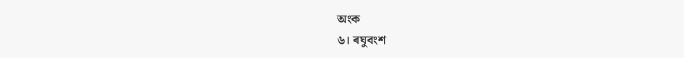অংক
৬। ৰঘুবংশ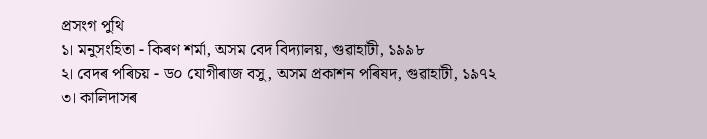প্ৰসংগ পুথি
১। মনুসংহিতা - কিৰণ শৰ্মা, অসম বেদ বিদ্যালয়, গুৱাহাটী, ১৯৯৮
২। বেদৰ পৰিচয় - ড০ যোগীৰাজ বসু, অসম প্ৰকাশন পৰিষদ, গুৱাহাটী, ১৯৭২
৩। কালিদাসৰ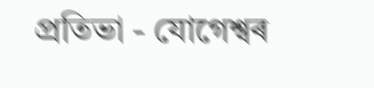প্ৰতিভা - যোগেশ্বৰ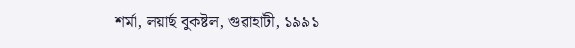শৰ্মা, লয়াৰ্ছ বুকষ্টল, গুৱাহাটী, ১৯৯১